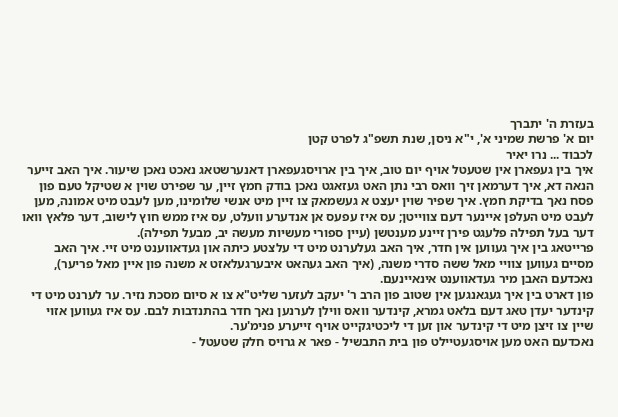בעזרת ה' יתברך
יום א' פרשת שמיני א', י"א ניסן, שנת תשפ"ג לפרט קטן
לכבוד ... נרו יאיר
איך בין געפארן אין שטעטל אויף יום טוב, איך בין ארויסגעפארן דאנערשטאג נאכט נאכן שיעור. איך האב זייער הנאה דא, איך דערמאן זיך וואס רבי נתן האט געזאגט נאכן בודק חמץ זיין, ער שפירט שוין א שטיקל טעם פון פסח נאך בדיקת חמץ. איך שפיר שוין יעצט א געשמאק צו זיין מיט אנשי שלומינו, מען לעבט מיט אמונה, מען לעבט מיט העלפן איינער דעם צווייטן; עס איז עפעס אן אנדערע וועלט, עס איז ממש חוץ לישוב, דער פלאץ וואו דער בעל תפילה פלעגט פירן זיינע מענטשן (עיין ספורי מעשיות מעשה יב, מבעל תפילה).
פרייטאג בין איך געווען אין חדר, איך האב געלערנט מיט די עלצטע כיתה און געדאווענט מיט זיי. איך האב מסיים געווען צוויי מאל ששה סדרי משנה, (איך האב געהאט איבערגעלאזט א משנה פון איין מאל פריער), נאכדעם האבן מיר געדאווענט אינאיינעם.
פון דארט בין איך געגאנגען אין שטוב פון הרב ר' יעקב לעזער שליט"א צו א סיום מסכת נזיר. ער לערנט מיט די קינדער יעדן טאג דעם בלאט גמרא, קינדער וואס ווילן לערנען נאך חדר בהתנדבות לבם. עס איז געווען אזוי שיין צו זיצן מיט די קינדער און זען די ליכטיגקייט אויף זייערע פנימ'ער.
נאכדעם האט מען אויסגעטיילט פון בית התבשיל - פאר א גרויס חלק שטעטל -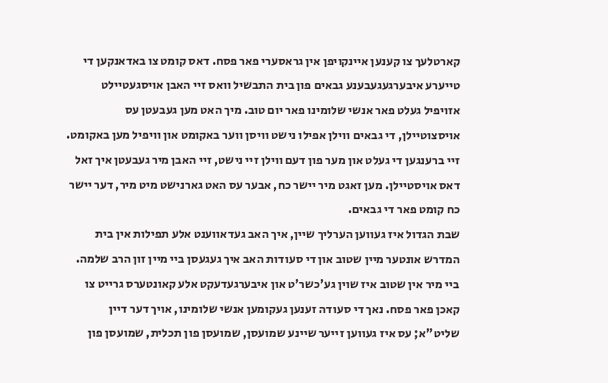קארטלעך צו קענען איינקויפן אין גראסערי פאר פסח. דאס קומט צו באדאנקען די טייערע איבערגעגעבענע גבאים פון בית התבשיל וואס זיי האבן אויסגעטיילט אזויפיל געלט פאר אנשי שלומינו פאר יום טוב. מיך האט מען געבעטן עס אויסצוטיילן, די גבאים ווילן אפילו נישט וויסן ווער באקומט און וויפיל מען באקומט. זיי ברענגען די געלט און מער פון דעם ווילן זיי נישט, זיי האבן מיר געבעטן איך זאל דאס אויסטיילן. מען זאגט מיר יישר כח, אבער עס האט גארנישט מיט מיר, דער יישר כח קומט פאר די גבאים.
שבת הגדול איז געווען הערליך שיין, איך האב געדאווענט אלע תפילות אין בית המדרש אונטער מיין שטוב און די סעודות האב איך געגעסן ביי מיין זון הרב שלמה. ביי מיר אין שטוב איז שוין גע'כשר'ט און איבערגעדעקט אלע קאונטערס גרייט צו קאכן פאר פסח. נאך די סעודה זענען געקומען אנשי שלומינו, אויך דער דיין שליט"א; עס איז געווען זייער שיינע שמועסן, שמועסן פון תכלית, שמועסן פון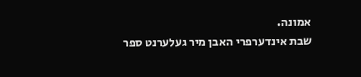אמונה.
שבת אינדערפרי האבן מיר געלערנט ספר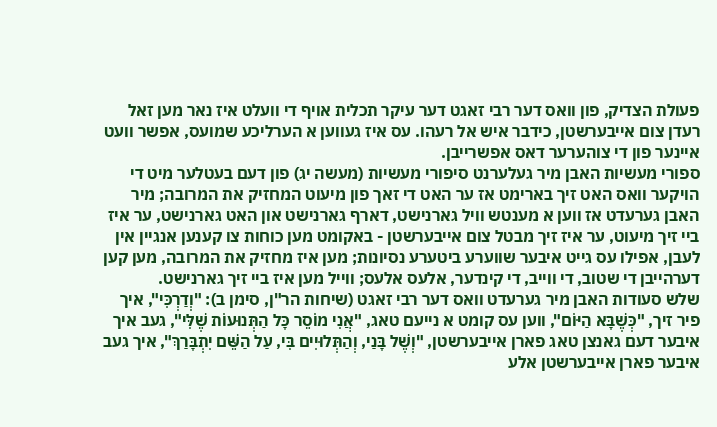פעולת הצדיק, פון וואס דער רבי זאגט דער עיקר תכלית אויף די וועלט איז נאר מען זאל רעדן צום אייבערשטן, כידבר איש אל רעהו. עס איז געווען א הערליכע שמועס, אפשר וועט איינער פון די צוהערער דאס אפשרייבן.
ספורי מעשיות האבן מיר געלערנט סיפורי מעשיות (מעשה יג) פון דעם בעטלער מיט די הויקער וואס האט זיך בארימט אז ער האט די זאך פון מיעוט המחזיק את המרובה; מיר האבן גערעדט אז ווען א מענטש וויל גארנישט, דארף גארנישט און האט גארנישט, ער איז ביי זיך מיעוט, ער איז זיך מבטל צום אייבערשטן - באקומט מען כוחות צו קענען אנגיין אין לעבן, אפילו עס גייט איבער שווערע ביטערע נסיונות; מען איז מחזיק את המרובה, מען קען דערהייבן די שטוב, די ווייב, די קינדער, אלעס אלעס; ווייל מען איז ביי זיך גארנישט.
שלש סעודות האבן מיר גערעדט וואס דער רבי זאגט (שיחות הר"ן, סימן ב): "וְדַרְכִּי", איך פיר זיך, "כְּשֶׁבָּא הַיּוֹם", ווען עס קומט א נייעם טאג, "אֲנִי מוֹסֵר כָּל הַתְּנוּעוֹת שֶׁלִּי", געב איך איבער דעם גאנצן טאג פארן אייבערשטן, "וְשֶׁל בָּנַי, וְהַתְּלוּיִים בִּי, עַל הַשֵּׁם יִתְבָּרַךְ", איך געב איבער פארן אייבערשטן אלע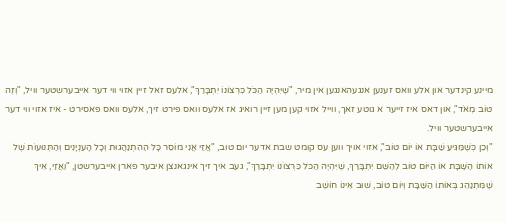מיינע קינדער און אלע וואס זענען אנגעהאנגען אין מיר, "שֶׁיִּהְיֶה הַכֹּל כִּרְצוֹנוֹ יִתְבָּרַךְ", אלעס זאל זיין אזוי ווי דער אייבערשטער וויל, "וְזֶה טוֹב מְאֹד", און דאס איז זייער א גוטע זאך, ווייל אזוי קען מען זיין רואיג אז אלעס וואס פירט זיך, אלעס וואס פאסירט - איז אזוי ווי דער אייבערשטער וויל.
"וְכֵן כְּשֶׁמַּגִּיעַ שַׁבָּת אוֹ יוֹם טוֹב", אזוי אויך ווען עס קומט שבת אדער יום טוב, "אֲזַי אֲנִי מוֹסֵר כָּל הַהִתְנַהֲגוּת וְכָל הָעִנְיָנִים וְהַתְּנוּעוֹת שֶׁל אוֹתוֹ הַשַּׁבָּת אוֹ הַיּוֹם טוֹב לְהַשֵּׁם יִתְבָּרַךְ, שֶׁיִּהְיֶה הַכֹּל כִּרְצוֹנוֹ יִתְבָּרַךְ", געב איך זיך אינגאנצן איבער פארן אייבערשטן, "וַאֲזַי, אֵיךְ שֶׁמִּתְנַהֵג בְּאוֹתוֹ הַשַּׁבָּת וְיוֹם טוֹב, שׁוּב אֵינוֹ חוֹשֵׁב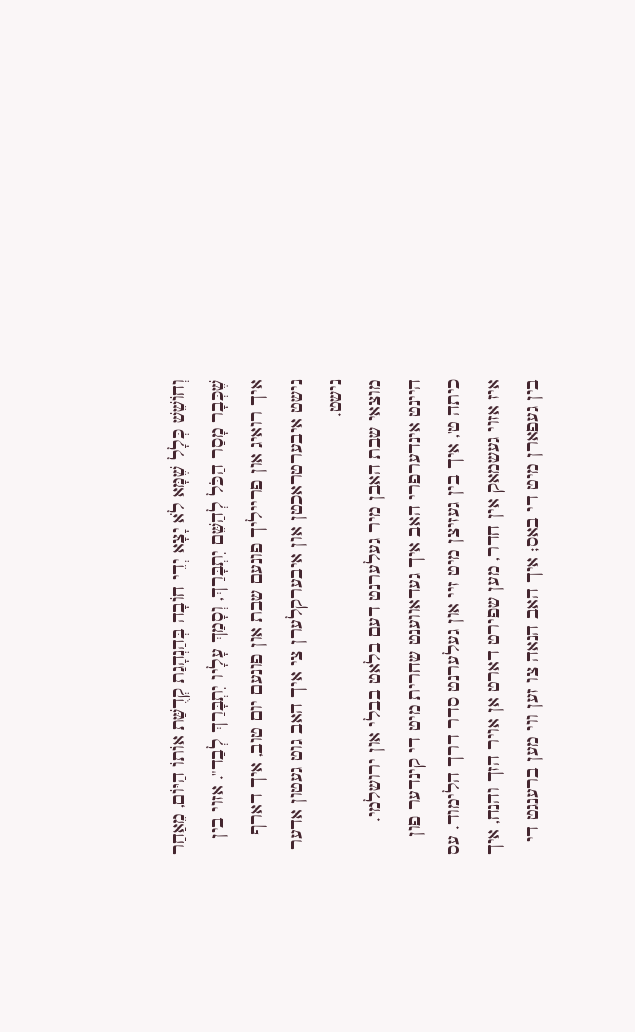וְחוֹשֵׁשׁ כְּלָל שֶׁמָּא לֹא יָצָא יְדֵי חוֹבָה בְּהַנְהָגַת קְדֻשַּׁת אוֹתוֹ הַיּוֹם, מֵאַחַר שֶׁכְּבָר מָסַר הַכֹּל לְהַשֵּׁם יִתְבָּרַךְ, וְסָמַךְ עָלָיו יִתְבָּרַךְ לְבַד". אזוי בין איך רואיג און פרייליך פונעם שבת און פונעם יום טוב, איך דארף נישט איבערטראכטן און איבערקלערן צי איך האב גוט געטון אדער נישט.
מוצאי שבת האבן מיר געלערנט דעם בלאט בבלי און ירושלמי.
היינט אינדערפרי האב איך געדאווענט שחרית מיט די קינדער פון כיתה ט', איך בין געזיצן מיט זיי און געלערנט סדר דרך הלימוד. עס איז אזוי געשמאק אין חדר, מען שפירט דארט אן אויר הזך והנח, איך בין געפארן מיט די באס; איך האב הנאה צו זען ווי מען ברענגט די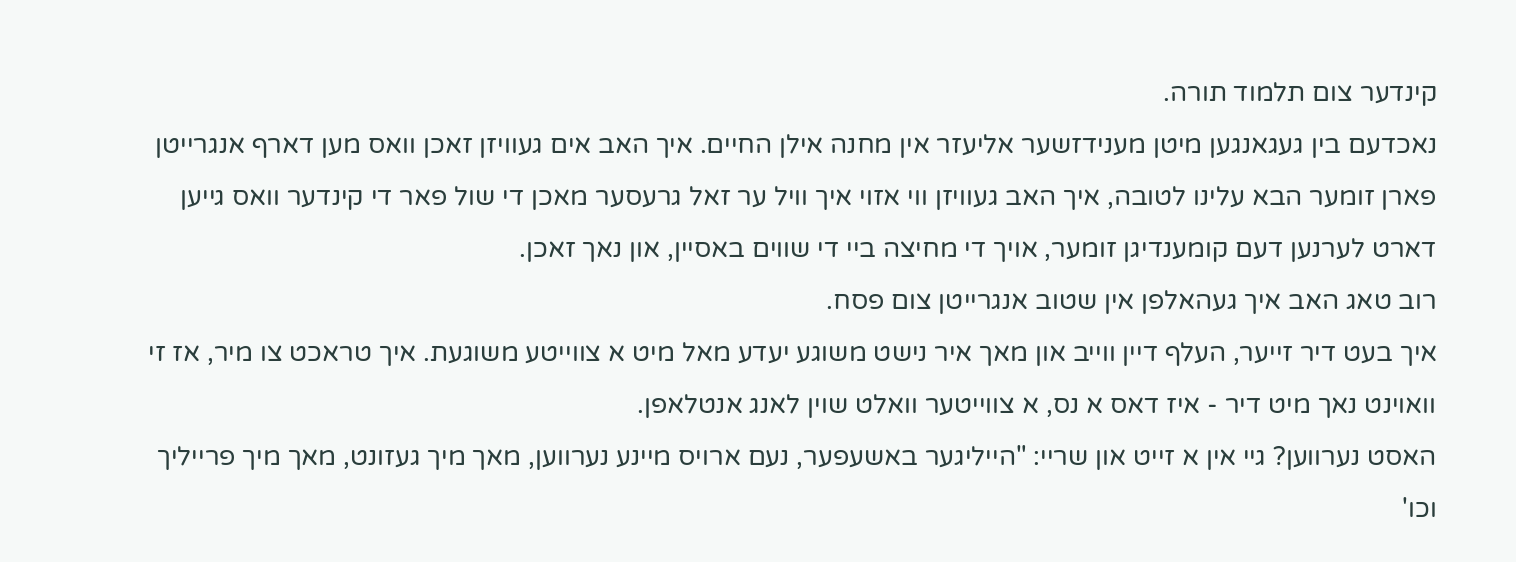קינדער צום תלמוד תורה.
נאכדעם בין געגאנגען מיטן מענידזשער אליעזר אין מחנה אילן החיים. איך האב אים געוויזן זאכן וואס מען דארף אנגרייטן פארן זומער הבא עלינו לטובה, איך האב געוויזן ווי אזוי איך וויל ער זאל גרעסער מאכן די שול פאר די קינדער וואס גייען דארט לערנען דעם קומענדיגן זומער, אויך די מחיצה ביי די שווים באסיין, און נאך זאכן.
רוב טאג האב איך געהאלפן אין שטוב אנגרייטן צום פסח.
איך בעט דיר זייער, העלף דיין ווייב און מאך איר נישט משוגע יעדע מאל מיט א צווייטע משוגעת. איך טראכט צו מיר, אז זי וואוינט נאך מיט דיר - איז דאס א נס, א צווייטער וואלט שוין לאנג אנטלאפן.
האסט נערווען? גיי אין א זייט און שריי: "הייליגער באשעפער, נעם ארויס מיינע נערווען, מאך מיך געזונט, מאך מיך פרייליך וכו'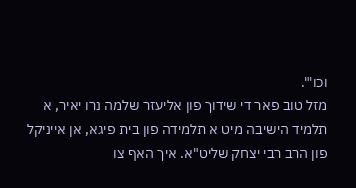וכו'".
מזל טוב פאר די שידוך פון אליעזר שלמה נרו יאיר, א תלמיד הישיבה מיט א תלמידה פון בית פיגא, אן אייניקל פון הרב רבי יצחק שליט"א. איך האף צו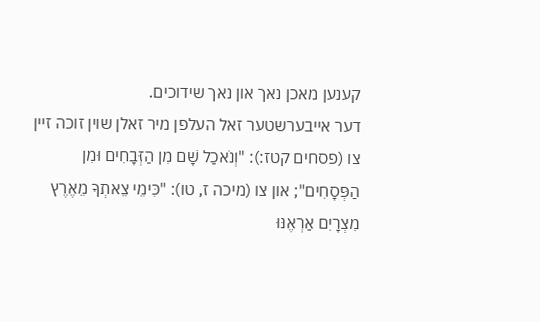קענען מאכן נאך און נאך שידוכים.
דער אייבערשטער זאל העלפן מיר זאלן שוין זוכה זיין צו (פסחים קטז:): "וְנֹאכַל שָׁם מִן הַזְּבָחִים וּמִן הַפְּסָחִים"; און צו (מיכה ז, טו): "כִּימֵי צֵאתְךָ מֵאֶרֶץ מִצְרָיִם אַרְאֶנּוּ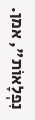נִפְלָאוֹת", אמן.